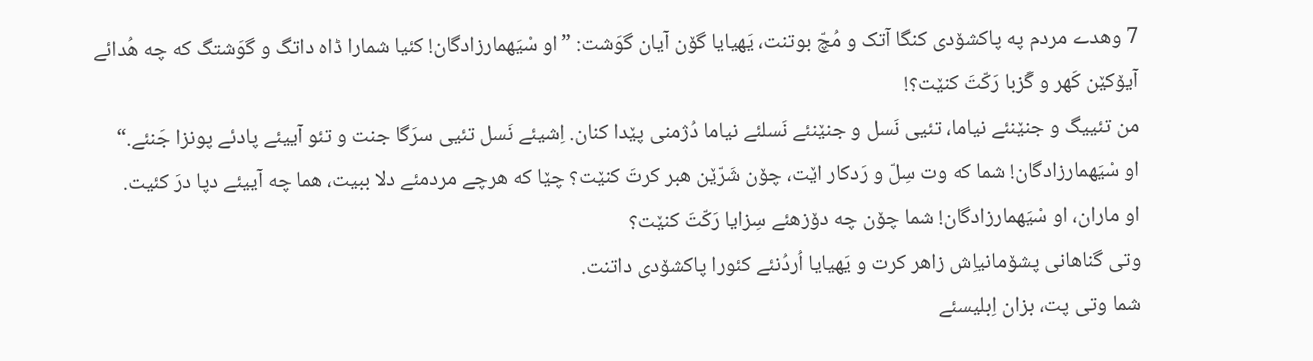7 وهدے مردم په پاکشۆدی کنگا آتک و مُچّ بوتنت، یَهیایا گۆن آیان گوَشت: ”او سْیَهمارزادگان! کئیا شمارا ڈاه داتگ و گوَشتگ که چه هُدائے آیۆکێن کَهر و گَزبا رَکّتَ کنێت؟!
من تئییگ و جنێنئے نیاما، تئیی نَسل و جنێنئے نَسلئے نیاما دُژمنی پێدا کنان. اِشیئے نَسل تئیی سرَگا جنت و تئو آییئے پادئے پونزا جَنئے.“
او سْیَهمارزادگان! شما که وت سِلّ و رَدکار اێت، چۆن شَرّێن هبر کرتَ کنێت؟ چێا که هرچے مردمئے دلا ببیت، هما چه آییئے دپا درَ کئیت.
او ماران، او سْیَهمارزادگان! شما چۆن چه دۆزهئے سِزایا رَکّتَ کنێت؟
وتی گناهانی پشۆمانیاِش زاهر کرت و یَهیایا اُردُنئے کئورا پاکشۆدی داتنت.
شما وتی پت، بزان اِبلیسئے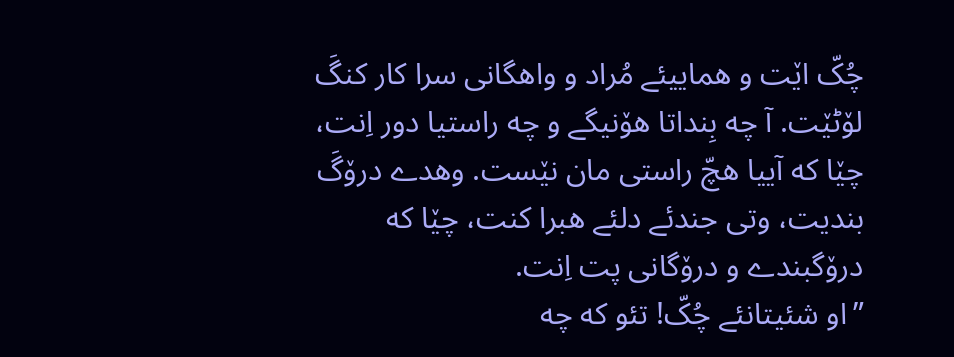چُکّ اێت و هماییئے مُراد و واهگانی سرا کار کنگَ لۆٹێت. آ چه بِنداتا هۆنیگے و چه راستیا دور اِنت، چێا که آییا هچّ راستی مان نێست. وهدے درۆگَ بندیت، وتی جندئے دلئے هبرا کنت، چێا که درۆگبندے و درۆگانی پت اِنت.
”او شئیتانئے چُکّ! تئو که چه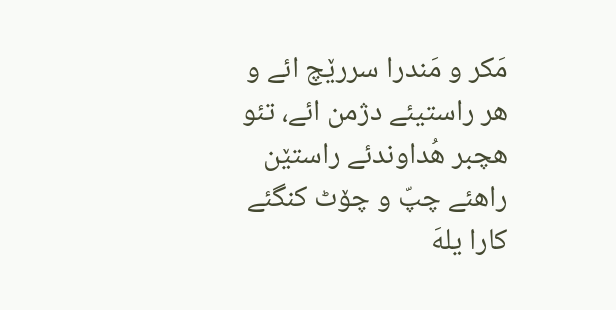مَکر و مَندرا سررێچ ائے و هر راستیئے دژمن ائے، تئو هچبر هُداوندئے راستێن راهئے چپّ و چۆٹ کنگئے کارا یلهَ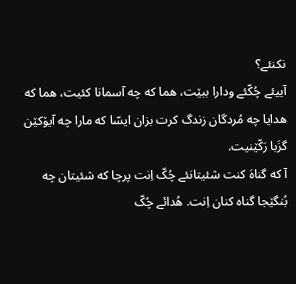نکنئے؟
آییئے چُکّئے ودارا ببێت، هما که چه آسمانا کئیت، هما که هدایا چه مُردگان زندگ کرت بزان ایسّا که مارا چه آیۆکێن گزَبا رَکّێنیت.
آ که گناهَ کنت شئیتانئے چُکّ اِنت پرچا که شئیتان چه بُنگێجا گناه کنان اِنت. هُدائے چُکّ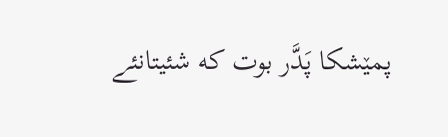پمێشکا پَدَّر بوت که شئیتانئے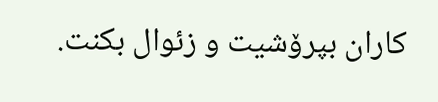کاران بپرۆشیت و زئوال بکنت.